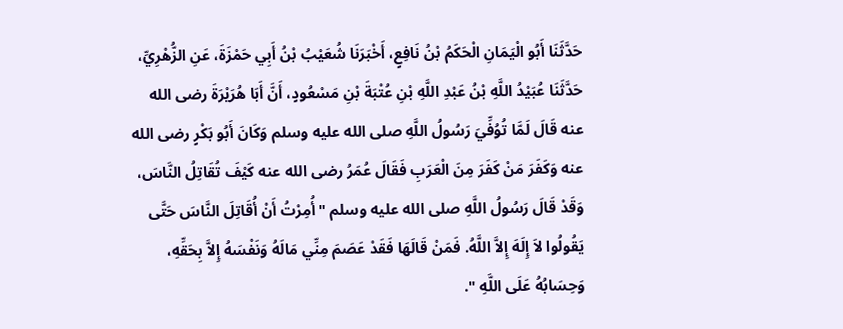حَدَّثَنَا أَبُو الْيَمَانِ الْحَكَمُ بْنُ نَافِعٍ، أَخْبَرَنَا شُعَيْبُ بْنُ أَبِي حَمْزَةَ، عَنِ الزُّهْرِيِّ، حَدَّثَنَا عُبَيْدُ اللَّهِ بْنُ عَبْدِ اللَّهِ بْنِ عُتْبَةَ بْنِ مَسْعُودٍ، أَنَّ أَبَا هُرَيْرَةَ رضى الله عنه قَالَ لَمَّا تُوُفِّيَ رَسُولُ اللَّهِ صلى الله عليه وسلم وَكَانَ أَبُو بَكْرٍ رضى الله عنه وَكَفَرَ مَنْ كَفَرَ مِنَ الْعَرَبِ فَقَالَ عُمَرُ رضى الله عنه كَيْفَ تُقَاتِلُ النَّاسَ، وَقَدْ قَالَ رَسُولُ اللَّهِ صلى الله عليه وسلم " أُمِرْتُ أَنْ أُقَاتِلَ النَّاسَ حَتَّى يَقُولُوا لاَ إِلَهَ إِلاَّ اللَّهُ. فَمَنْ قَالَهَا فَقَدْ عَصَمَ مِنِّي مَالَهُ وَنَفْسَهُ إِلاَّ بِحَقِّهِ، وَحِسَابُهُ عَلَى اللَّهِ ".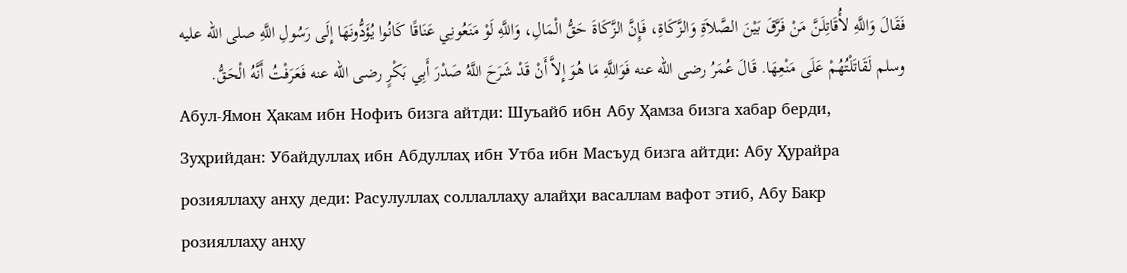فَقَالَ وَاللَّهِ لأُقَاتِلَنَّ مَنْ فَرَّقَ بَيْنَ الصَّلاَةِ وَالزَّكَاةِ، فَإِنَّ الزَّكَاةَ حَقُّ الْمَالِ، وَاللَّهِ لَوْ مَنَعُونِي عَنَاقًا كَانُوا يُؤَدُّونَهَا إِلَى رَسُولِ اللَّهِ صلى الله عليه وسلم لَقَاتَلْتُهُمْ عَلَى مَنْعِهَا. قَالَ عُمَرُ رضى الله عنه فَوَاللَّهِ مَا هُوَ إِلاَّ أَنْ قَدْ شَرَحَ اللَّهُ صَدْرَ أَبِي بَكْرٍ رضى الله عنه فَعَرَفْتُ أَنَّهُ الْحَقُّ.
Абул-Ямон Ҳакам ибн Нофиъ бизга айтди: Шуъайб ибн Абу Ҳамза бизга хабар берди, Зуҳрийдан: Убайдуллаҳ ибн Абдуллаҳ ибн Утба ибн Масъуд бизга айтди: Абу Ҳурайра розияллаҳу анҳу деди: Расулуллаҳ соллаллаҳу алайҳи васаллам вафот этиб, Абу Бакр розияллаҳу анҳу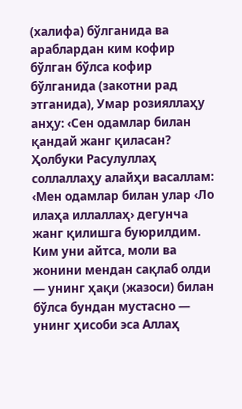(халифа) бўлганида ва араблардан ким кофир бўлган бўлса кофир бўлганида (закотни рад этганида), Умар розияллаҳу анҳу: ‹Сен одамлар билан қандай жанг қиласан? Ҳолбуки Расулуллаҳ соллаллаҳу алайҳи васаллам: ‹Мен одамлар билан улар ‹Ло илаҳа иллаллаҳ› дегунча жанг қилишга буюрилдим. Ким уни айтса, моли ва жонини мендан сақлаб олди — унинг ҳақи (жазоси) билан бўлса бундан мустасно — унинг ҳисоби эса Аллаҳ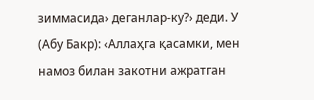зиммасида› деганлар-ку?› деди. У (Абу Бакр): ‹Аллаҳга қасамки, мен намоз билан закотни ажратган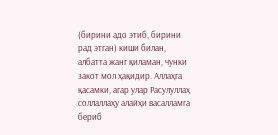(бирини адо этиб, бирини рад этган) киши билан, албатта жанг қиламан, чунки закот мол ҳақидир. Аллаҳга қасамки, агар улар Расулуллаҳ соллаллаҳу алайҳи васалламга бериб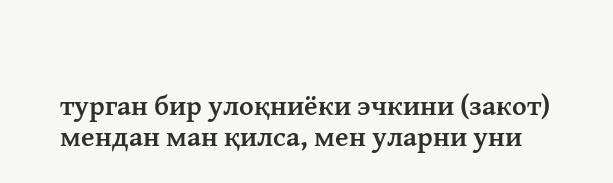турган бир улоқниёки эчкини (закот) мендан ман қилса, мен уларни уни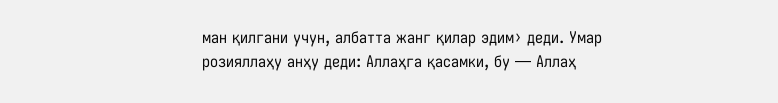ман қилгани учун, албатта жанг қилар эдим› деди. Умар розияллаҳу анҳу деди: Аллаҳга қасамки, бу — Аллаҳ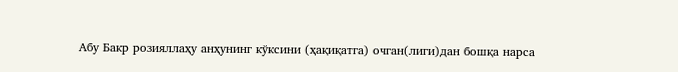Абу Бакр розияллаҳу анҳунинг кўксини (ҳақиқатга) очган(лиги)дан бошқа нарса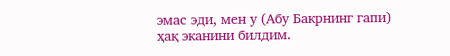эмас эди, мен у (Абу Бакрнинг гапи) ҳақ эканини билдим.